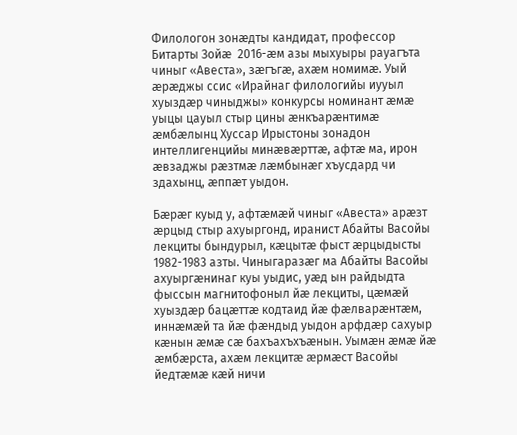Филологон зонæдты кандидат, профессор Битарты Зойæ  2016-æм азы мыхуыры рауагъта чиныг «Авеста», зæгъгæ, ахæм номимæ. Уый æрæджы ссис «Ирайнаг филологийы иууыл хуыздæр чиныджы» конкурсы номинант æмæ уыцы цауыл стыр цины æнкъарæнтимæ æмбæлынц Хуссар Ирыстоны зонадон интеллигенцийы минæвæрттæ, афтæ ма, ирон æвзаджы рæзтмæ лæмбынæг хъусдард чи здахынц, æппæт уыдон.

Бæрæг куыд у, афтæмæй чиныг «Авеста» арæзт æрцыд стыр ахуыргонд, иранист Абайты Васойы лекциты бындурыл, кæцытæ фыст æрцыдысты 1982-1983 азты. Чиныгаразæг ма Абайты Васойы ахуыргæнинаг куы уыдис, уæд ын райдыдта фыссын магнитофоныл йæ лекциты, цæмæй хуыздæр бацæттæ кодтаид йæ фæлварæнтæм, иннæмæй та йæ фæндыд уыдон арфдæр сахуыр кæнын æмæ сæ бахъахъхъæнын. Уымæн æмæ йæ æмбæрста, ахæм лекцитæ æрмæст Васойы йедтæмæ кæй ничи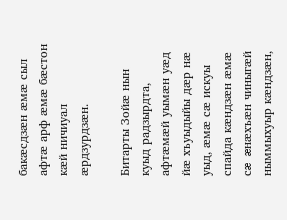бакæсдзæн æмæ сыл афтæ арф æмæ бæстон кæй ничиуал æрдзурдзæн.

Битарты Зойæ нын куыд радзырдта, афтæмæй уымæн уæд йæ хъуыдыйы дæр нæ уыд, æмæ сæ искуы спайда кæндзæн æмæ сæ æнæхъæн чиныгæй ныммыхуыр кæндзæн,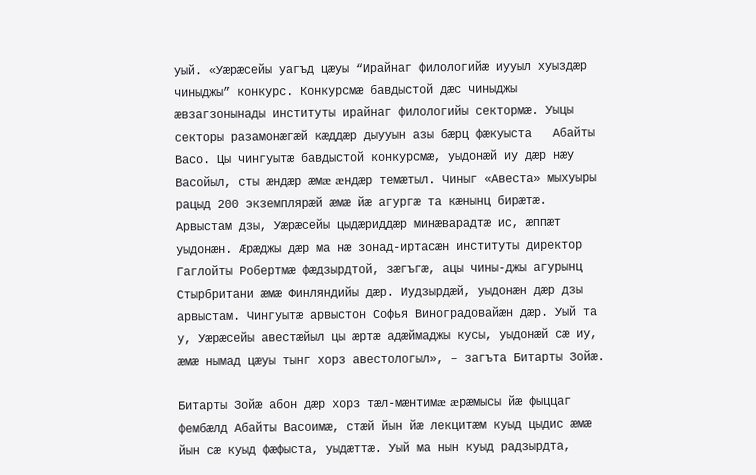уый. «Уæрæсейы уагъд цæуы “Ирайнаг филологийæ иууыл хуыздæр чиныджы” конкурс. Конкурсмæ бавдыстой дæс чиныджы æвзагзонынады институты ирайнаг филологийы сектормæ. Уыцы секторы разамонæгæй кæддæр дыууын азы бæрц фæкуыста   Абайты Васо. Цы чингуытæ бавдыстой конкурсмæ, уыдонæй иу дæр нæу Васойыл, сты æндæр æмæ æндæр темæтыл. Чиныг «Авеста» мыхуыры рацыд 200 экземплярæй æмæ йæ агургæ та кæнынц бирæтæ. Арвыстам дзы, Уæрæсейы цыдæриддæр минæварадтæ ис, æппæт уыдонæн. Æрæджы дæр ма нæ зонад-иртасæн институты директор Гаглойты Робертмæ фæдзырдтой, зæгъгæ, ацы чины-джы агурынц Стырбритани æмæ Финляндийы дæр. Иудзырдæй, уыдонæн дæр дзы арвыстам. Чингуытæ арвыстон Софья Виноградовайæн дæр. Уый та у, Уæрæсейы авестæйыл цы æртæ адæймаджы кусы, уыдонæй сæ иу, æмæ нымад цæуы тынг хорз авестологыл», – загъта Битарты Зойæ.

Битарты Зойæ абон дæр хорз тæл-мæнтимæ æрæмысы йæ фыццаг фембæлд Абайты Васоимæ, стæй йын йæ лекцитæм куыд цыдис æмæ йын сæ куыд фæфыста, уыдæттæ. Уый ма нын куыд радзырдта,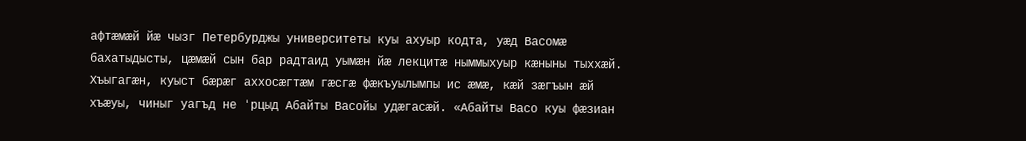афтæмæй йæ чызг Петербурджы университеты куы ахуыр кодта, уæд Васомæ бахатыдысты, цæмæй сын бар радтаид уымæн йæ лекцитæ ныммыхуыр кæныны тыххæй. Хъыгагæн, куыст бæрæг аххосæгтæм гæсгæ фæкъуылымпы ис æмæ, кæй зæгъын æй хъæуы, чиныг уагъд не ʻрцыд Абайты Васойы удæгасæй. «Абайты Васо куы фæзиан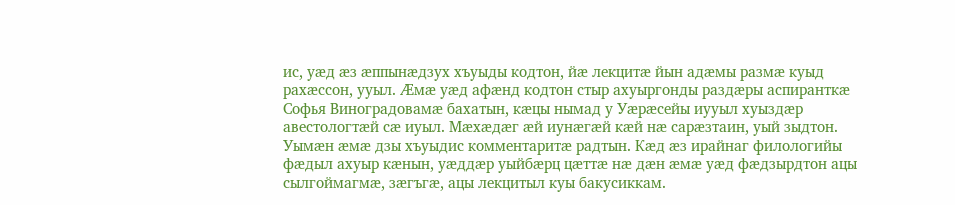ис, уæд æз æппынæдзух хъуыды кодтон, йæ лекцитæ йын адæмы размæ куыд рахæссон, ууыл. Æмæ уæд афæнд кодтон стыр ахуыргонды раздæры аспиранткæ Софья Виноградовамæ бахатын, кæцы нымад у Уæрæсейы иууыл хуыздæр авестологтæй сæ иуыл. Мæхæдæг æй иунæгæй кæй нæ сарæзтаин, уый зыдтон. Уымæн æмæ дзы хъуыдис комментаритæ радтын. Кæд æз ирайнаг филологийы фæдыл ахуыр кæнын, уæддæр уыйбæрц цæттæ нæ дæн æмæ уæд фæдзырдтон ацы сылгоймагмæ, зæгъгæ, ацы лекцитыл куы бакусиккам.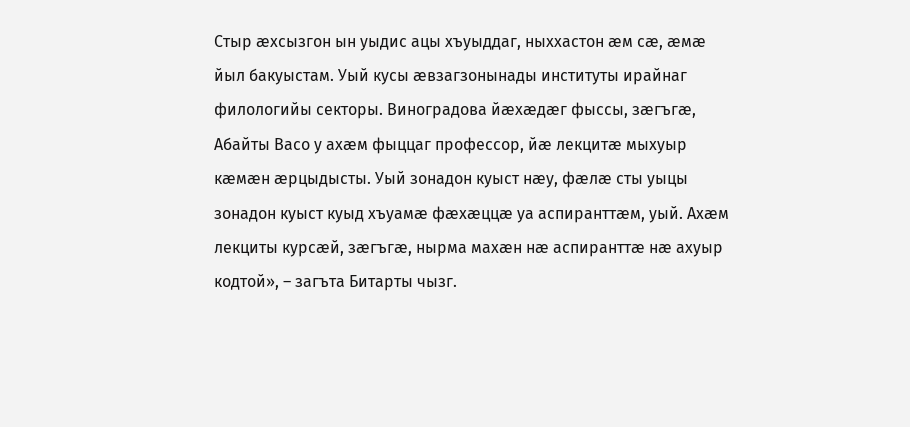Стыр æхсызгон ын уыдис ацы хъуыддаг, ныххастон æм сæ, æмæ йыл бакуыстам. Уый кусы æвзагзонынады институты ирайнаг филологийы секторы. Виноградова йæхæдæг фыссы, зæгъгæ, Абайты Васо у ахæм фыццаг профессор, йæ лекцитæ мыхуыр кæмæн æрцыдысты. Уый зонадон куыст нæу, фæлæ сты уыцы зонадон куыст куыд хъуамæ фæхæццæ уа аспиранттæм, уый. Ахæм лекциты курсæй, зæгъгæ, нырма махæн нæ аспиранттæ нæ ахуыр кодтой», – загъта Битарты чызг.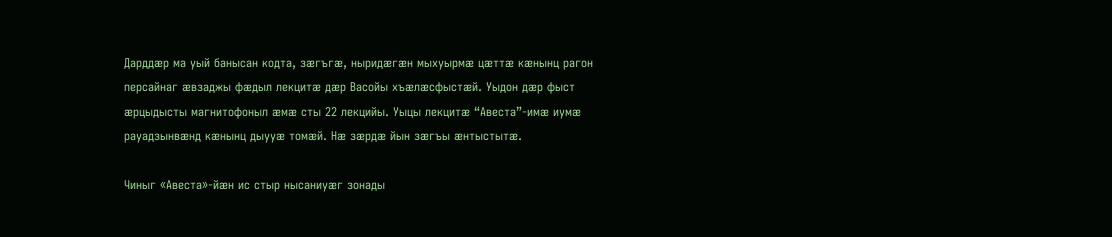Дарддæр ма уый банысан кодта, зæгъгæ, ныридæгæн мыхуырмæ цæттæ кæнынц рагон персайнаг æвзаджы фæдыл лекцитæ дæр Васойы хъæлæсфыстæй. Уыдон дæр фыст æрцыдысты магнитофоныл æмæ сты 22 лекцийы. Уыцы лекцитæ “Авеста”-имæ иумæ рауадзынвæнд кæнынц дыууæ томæй. Нæ зæрдæ йын зæгъы æнтыстытæ.

Чиныг «Авеста»-йæн ис стыр нысаниуæг зонады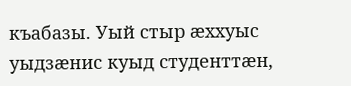къабазы. Уый стыр æххуыс уыдзæнис куыд студенттæн,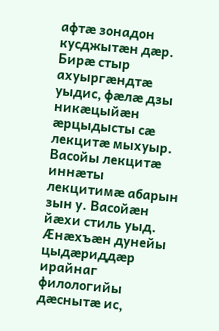афтæ зонадон кусджытæн дæр. Бирæ стыр ахуыргæндтæ уыдис, фæлæ дзы никæцыйæн æрцыдысты сæ лекцитæ мыхуыр. Васойы лекцитæ иннæты лекцитимæ абарын зын у. Васойæн йæхи стиль уыд. Æнæхъæн дунейы цыдæриддæр ирайнаг филологийы дæснытæ ис,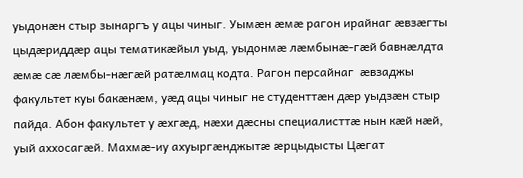уыдонæн стыр зынаргъ у ацы чиныг. Уымæн æмæ рагон ирайнаг æвзæгты цыдæриддæр ацы тематикæйыл уыд, уыдонмæ лæмбынæ-гæй бавнæлдта æмæ сæ лæмбы-нæгæй ратæлмац кодта. Рагон персайнаг  æвзаджы факультет куы бакæнæм, уæд ацы чиныг не студенттæн дæр уыдзæн стыр пайда. Абон факультет у æхгæд, нæхи дæсны специалисттæ нын кæй нæй, уый аххосагæй. Махмæ-иу ахуыргæнджытæ æрцыдысты Цæгат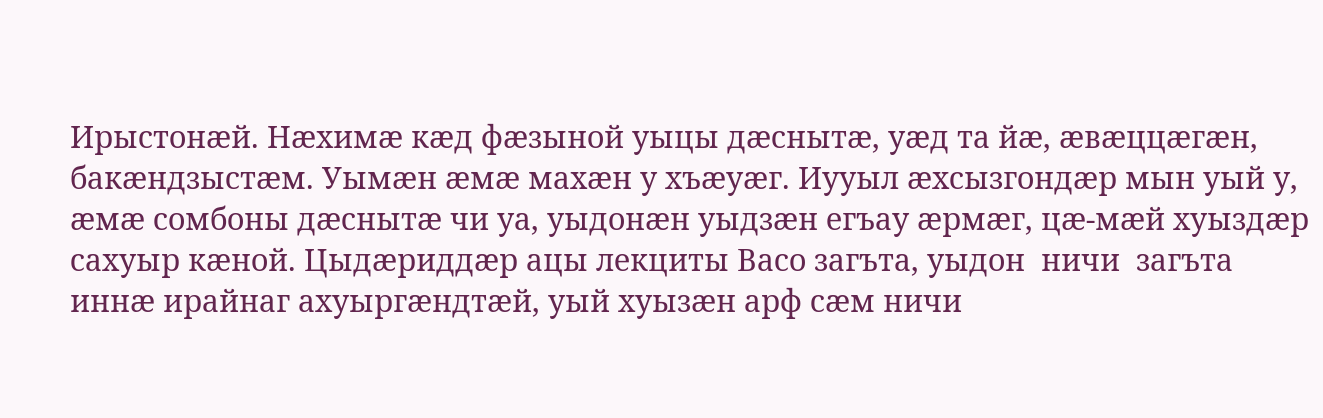Ирыстонæй. Нæхимæ кæд фæзыной уыцы дæснытæ, уæд та йæ, æвæццæгæн, бакæндзыстæм. Уымæн æмæ махæн у хъæуæг. Иууыл æхсызгондæр мын уый у, æмæ сомбоны дæснытæ чи уа, уыдонæн уыдзæн егъау æрмæг, цæ-мæй хуыздæр сахуыр кæной. Цыдæриддæр ацы лекциты Васо загъта, уыдон  ничи  загъта  иннæ ирайнаг ахуыргæндтæй, уый хуызæн арф сæм ничи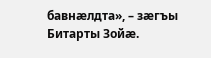бавнæлдта», – зæгъы Битарты Зойæ.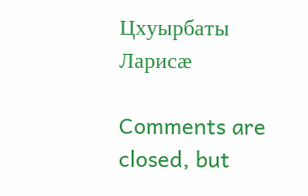Цхуырбаты Ларисæ

Comments are closed, but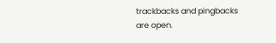trackbacks and pingbacks are open.